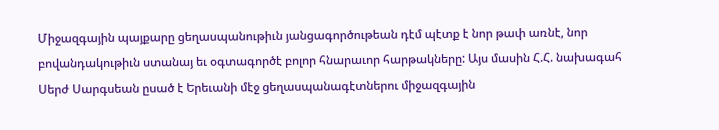Միջազգային պայքարը ցեղասպանութիւն յանցագործութեան դէմ պէտք է նոր թափ առնէ, նոր բովանդակութիւն ստանայ եւ օգտագործէ բոլոր հնարաւոր հարթակները: Այս մասին Հ.Հ. նախագահ Սերժ Սարգսեան ըսած է Երեւանի մէջ ցեղասպանագէտներու միջազգային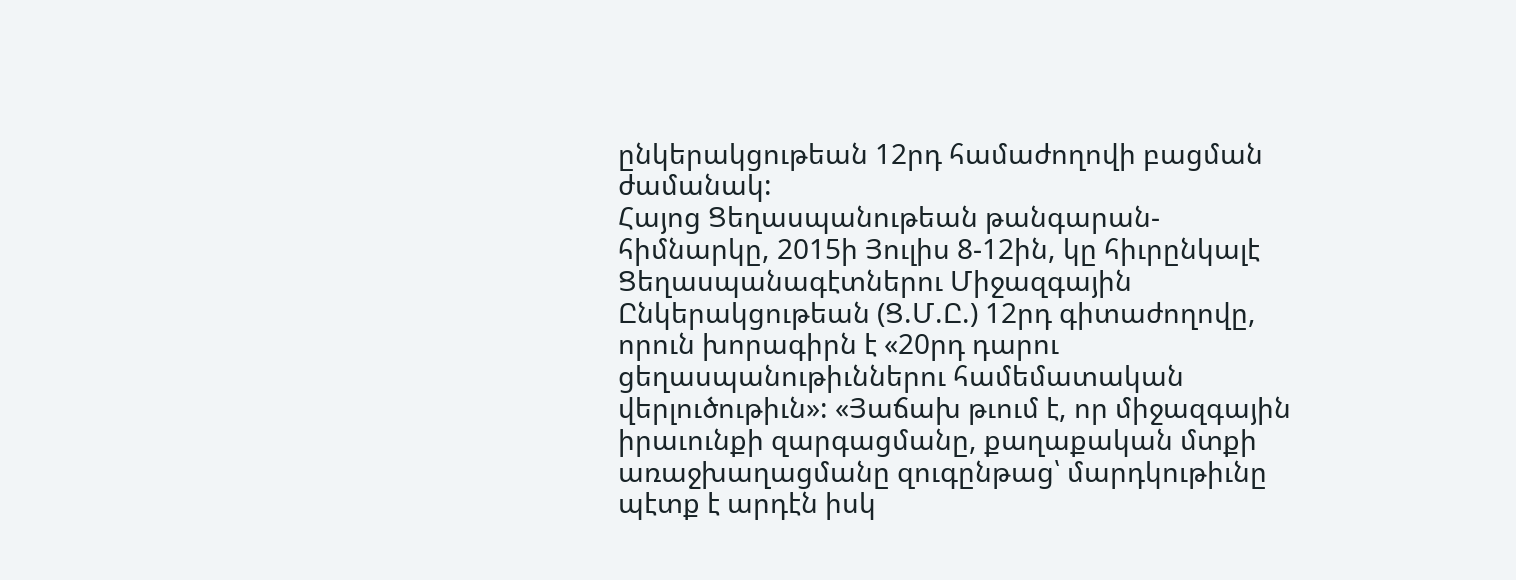ընկերակցութեան 12րդ համաժողովի բացման ժամանակ:
Հայոց Ցեղասպանութեան թանգարան-հիմնարկը, 2015ի Յուլիս 8-12ին, կը հիւրընկալէ Ցեղասպանագէտներու Միջազգային Ընկերակցութեան (Ց.Մ.Ը.) 12րդ գիտաժողովը, որուն խորագիրն է «20րդ դարու ցեղասպանութիւններու համեմատական վերլուծութիւն»: «Յաճախ թւում է, որ միջազգային իրաւունքի զարգացմանը, քաղաքական մտքի առաջխաղացմանը զուգընթաց՝ մարդկութիւնը պէտք է արդէն իսկ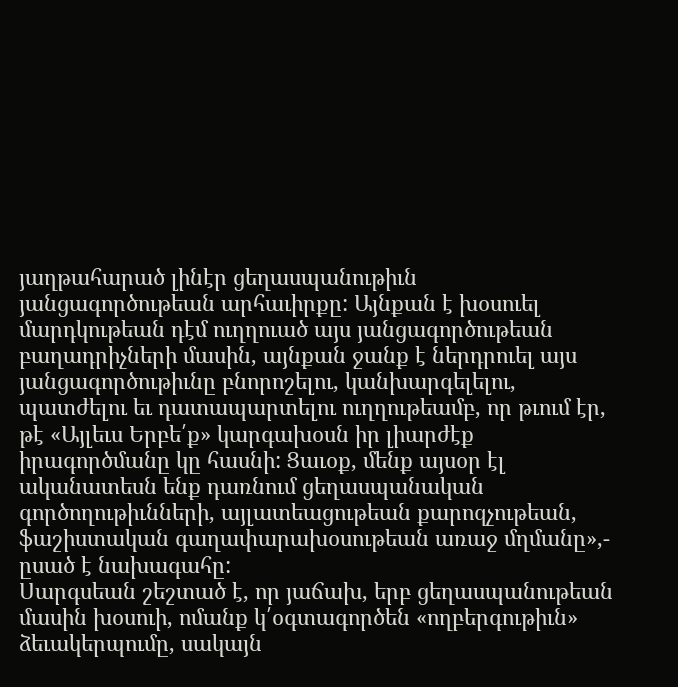յաղթահարած լինէր ցեղասպանութիւն յանցագործութեան արհաւիրքը: Այնքան է խօսուել մարդկութեան դէմ ուղղուած այս յանցագործութեան բաղադրիչների մասին, այնքան ջանք է ներդրուել այս յանցագործութիւնը բնորոշելու, կանխարգելելու, պատժելու եւ դատապարտելու ուղղութեամբ, որ թւում էր, թէ «Այլեւս Երբե՛ք» կարգախօսն իր լիարժէք իրագործմանը կը հասնի: Ցաւօք, մենք այսօր էլ ականատեսն ենք դառնում ցեղասպանական գործողութիւնների, այլատեացութեան քարոզչութեան, ֆաշիստական գաղափարախօսութեան առաջ մղմանը»,- ըսած է նախագահը:
Սարգսեան շեշտած է, որ յաճախ, երբ ցեղասպանութեան մասին խօսուի, ոմանք կ՛օգտագործեն «ողբերգութիւն» ձեւակերպումը, սակայն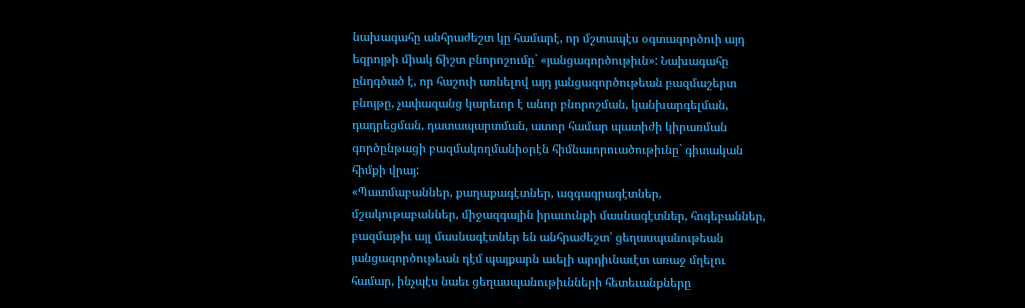նախագահը անհրաժեշտ կը համարէ, որ մշտապէս օգտագործուի այդ եզրոյթի միակ ճիշտ բնորոշումը` «յանցագործութիւն»: Նախագահը ընդգծած է, որ հաշուի առնելով այդ յանցագործութեան բազմաշերտ բնոյթը, չափազանց կարեւոր է անոր բնորոշման, կանխարգելման, դադրեցման, դատապարտման, ատոր համար պատիժի կիրառման գործընթացի բազմակողմանիօրէն հիմնաւորուածութիւնը` գիտական հիմքի վրայ:
«Պատմաբաններ, քաղաքագէտներ, ազգագրագէտներ, մշակութաբաններ, միջազգային իրաւունքի մասնագէտներ, հոգեբաններ, բազմաթիւ այլ մասնագէտներ են անհրաժեշտ՝ ցեղասպանութեան յանցագործութեան դէմ պայքարն աւելի արդիւնաւէտ առաջ մղելու համար, ինչպէս նաեւ ցեղասպանութիւնների հետեւանքները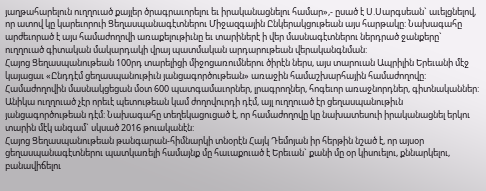յաղթահարելուն ուղղուած քայլեր ծրագրաւորելու եւ իրականացնելու համար»,- ըսած է Ս.Սարգսեան` աւելցնելով, որ ատով կը կարեւորուի Ցեղասպանագէտներու Միջազգային Ընկերակցութեան այս հարթակը: Նախագահը արժեւորած է այս համաժողովի առաքելութիւնը եւ տարիներէ ի վեր մասնագէտներու ներդրած ջանքերը` ուղղուած գիտական մակարդակի վրայ պատմական արդարութեան վերականգնման:
Հայոց Ցեղասպանութեան 100րդ տարելիցի միջոցառումներու ծիրէն ներս, այս տարուան Ապրիլին Երեւանի մէջ կայացաւ «Ընդդէմ ցեղասպանութիւն յանցագործութեան» առաջին համաշխարհային համաժողովը: Համաժողովին մասնակցեցան մօտ 600 պատգամաւորներ, լրագրողներ, հոգեւոր առաջնորդներ, գիտնականներ: Անիկա ուղղուած չէր որեւէ պետութեան կամ ժողովուրդի դէմ, այլ ուղղուած էր ցեղասպանութիւն յանցագործութեան դէմ: Նախագահը տեղեկացուցած է, որ համաժողովը կը նախատեսուի իրականացնել երկու տարին մէկ անգամ` սկսած 2016 թուականէն:
Հայոց Ցեղասպանութեան թանգարան-հիմնարկի տնօրէն Հայկ Դեմոյան իր հերթին նշած է, որ այսօր ցեղասպանագէտներու պատկառելի համայնք մը հաւաքուած է Երեւան` քանի մը օր կիսուելու, քննարկելու, բանավիճելու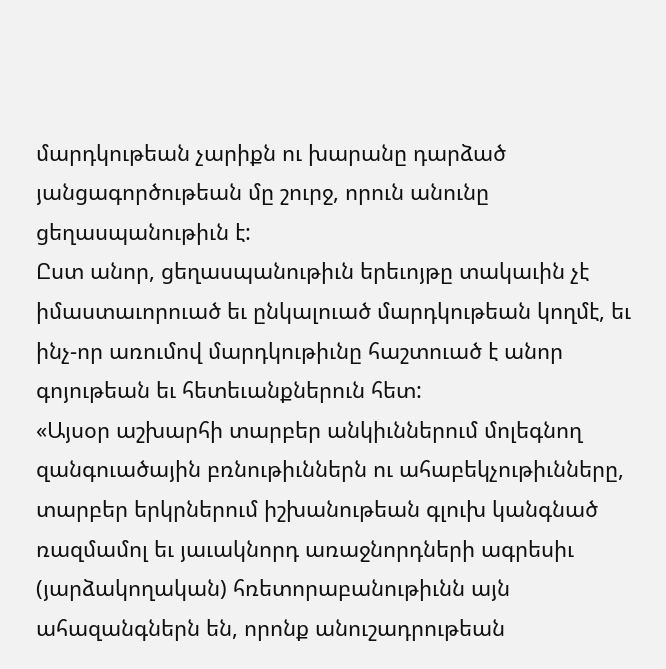մարդկութեան չարիքն ու խարանը դարձած յանցագործութեան մը շուրջ, որուն անունը ցեղասպանութիւն է:
Ըստ անոր, ցեղասպանութիւն երեւոյթը տակաւին չէ իմաստաւորուած եւ ընկալուած մարդկութեան կողմէ, եւ ինչ-որ առումով մարդկութիւնը հաշտուած է անոր գոյութեան եւ հետեւանքներուն հետ:
«Այսօր աշխարհի տարբեր անկիւններում մոլեգնող զանգուածային բռնութիւններն ու ահաբեկչութիւնները, տարբեր երկրներում իշխանութեան գլուխ կանգնած ռազմամոլ եւ յաւակնորդ առաջնորդների ագրեսիւ (յարձակողական) հռետորաբանութիւնն այն ահազանգներն են, որոնք անուշադրութեան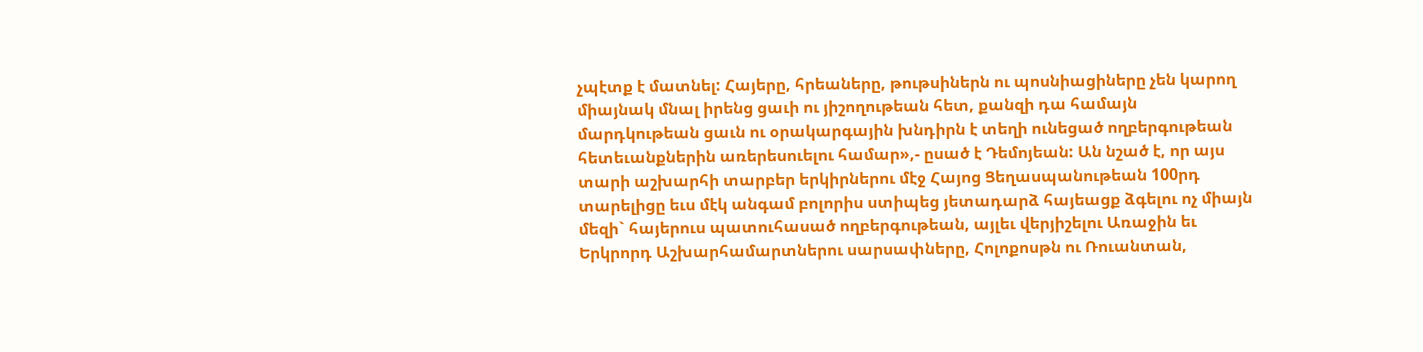չպէտք է մատնել: Հայերը, հրեաները, թութսիներն ու պոսնիացիները չեն կարող միայնակ մնալ իրենց ցաւի ու յիշողութեան հետ, քանզի դա համայն մարդկութեան ցաւն ու օրակարգային խնդիրն է տեղի ունեցած ողբերգութեան հետեւանքներին առերեսուելու համար»,- ըսած է Դեմոյեան: Ան նշած է, որ այս տարի աշխարհի տարբեր երկիրներու մէջ Հայոց Ցեղասպանութեան 100րդ տարելիցը եւս մէկ անգամ բոլորիս ստիպեց յետադարձ հայեացք ձգելու ոչ միայն մեզի` հայերուս պատուհասած ողբերգութեան, այլեւ վերյիշելու Առաջին եւ Երկրորդ Աշխարհամարտներու սարսափները, Հոլոքոսթն ու Ռուանտան,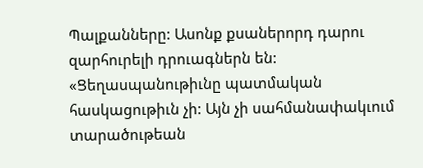Պալքանները: Ասոնք քսաներորդ դարու զարհուրելի դրուագներն են: «Ցեղասպանութիւնը պատմական հասկացութիւն չի: Այն չի սահմանափակւում տարածութեան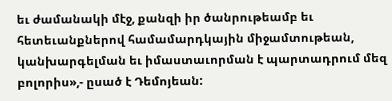եւ ժամանակի մէջ, քանզի իր ծանրութեամբ եւ հետեւանքներով համամարդկային միջամտութեան, կանխարգելման եւ իմաստաւորման է պարտադրում մեզ բոլորիս»,- ըսած է Դեմոյեան: